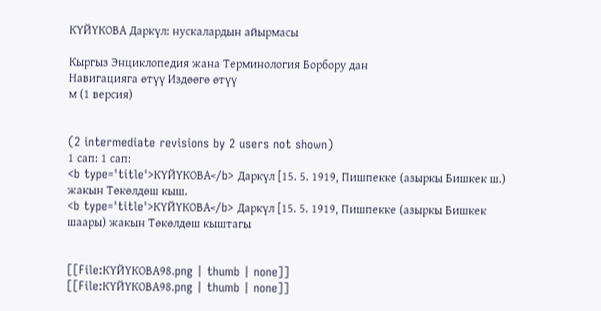КҮЙҮКОВА Даркүл: нускалардын айырмасы

Кыргыз Энциклопедия жана Терминология Борбору дан
Навигацияга өтүү Издөөгө өтүү
м (1 версия)


(2 intermediate revisions by 2 users not shown)
1 сап: 1 сап:
<b type='title'>КҮЙҮКОВА</b> Даркүл [15. 5. 1919, Пишпекке (азыркы Бишкек ш.) жакын Төкөлдөш кыш.
<b type='title'>КҮЙҮКОВА</b> Даркүл [15. 5. 1919, Пишпекке (азыркы Бишкек шаары) жакын Төкөлдөш кыштагы


[[File:КҮЙҮКОВА98.png | thumb | none]]
[[File:КҮЙҮКОВА98.png | thumb | none]]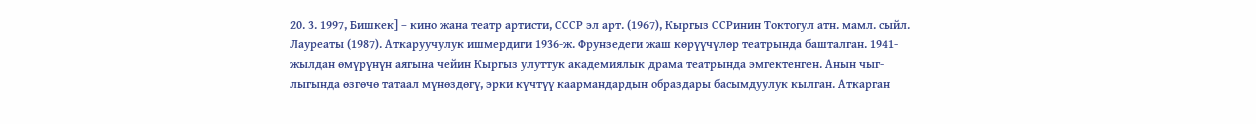20. 3. 1997, Бишкек] – кино жана театр артисти, СССР эл арт. (1967), Кыргыз ССРинин Токтогул атн. мамл. сыйл. Лауреаты (1987). Аткаруучулук ишмердиги 1936-ж. Фрунзедеги жаш көрүүчүлөр театрында башталган. 1941-жылдан өмүрүнүн аягына чейин Кыргыз улуттук академиялык драма театрында эмгектенген. Анын чыг-лыгында өзгөчө татаал мүнөздөгү, эрки күчтүү каармандардын образдары басымдуулук кылган. Аткарган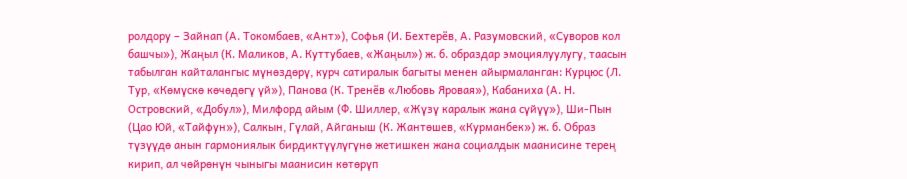ролдору – Зайнап (А. Токомбаев, «Ант»), Софья (И. Бехтерёв, А. Разумовский, «Суворов кол башчы»), Жаңыл (К. Маликов, А. Куттубаев, «Жаңыл») ж. б. образдар эмоциялуулугу, таасын табылган кайталангыс мүнөздөрү, курч сатиралык багыты менен айырмаланган: Курцюс (Л. Тур, «Көмүскө көчөдөгү үй»), Панова (К. Тренёв «Любовь Яровая»), Кабаниха (А. Н. Островский, «Добул»), Милфорд айым (Ф. Шиллер, «Жүзү каралык жана сүйүү»), Ши-Пын (Цао Юй, «Тайфун»), Салкын, Гүлай, Айганыш (К. Жантөшев, «Курманбек») ж. б. Образ түзүүдө анын гармониялык бирдиктүүлүгүнө жетишкен жана социалдык маанисине терең кирип, ал чөйрөнүн чыныгы маанисин көтөрүп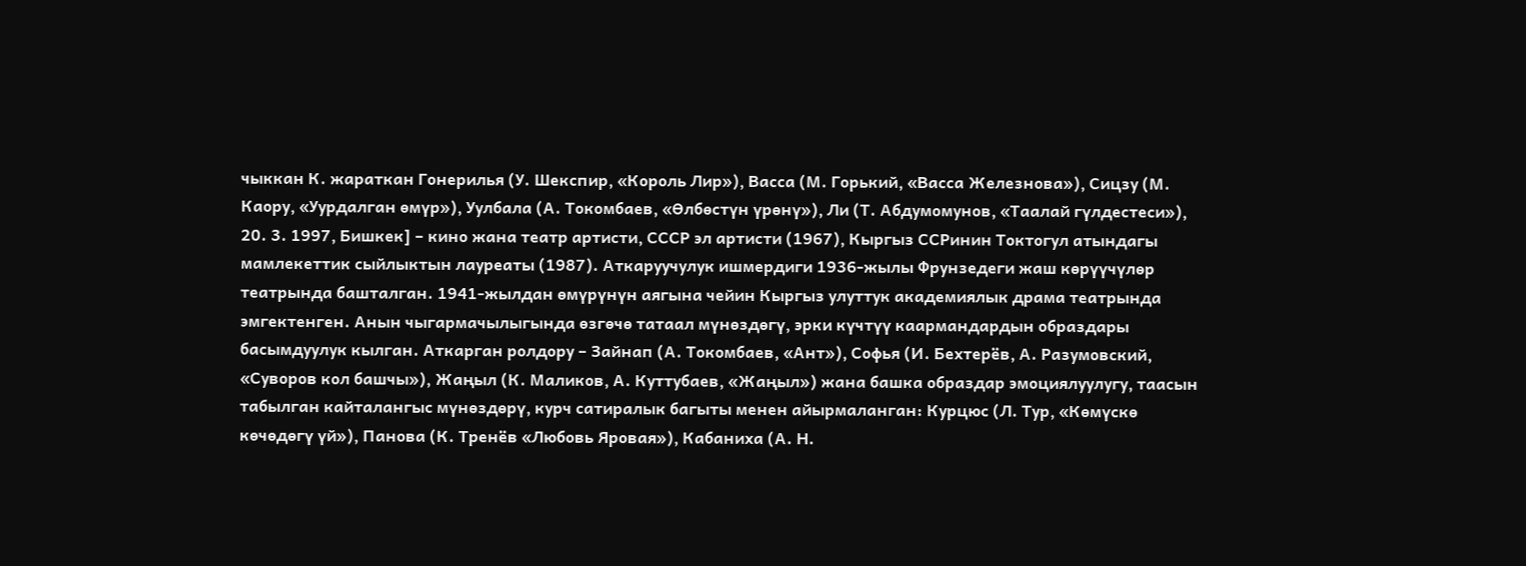чыккан К. жараткан Гонерилья (У. Шекспир, «Король Лир»), Васса (М. Горький, «Васса Железнова»), Сицзу (М. Каору, «Уурдалган өмүр»), Уулбала (А. Токомбаев, «Өлбөстүн үрөнү»), Ли (Т. Абдумомунов, «Таалай гүлдестеси»),
20. 3. 1997, Бишкек] – кино жана театр артисти, СССР эл артисти (1967), Кыргыз ССРинин Токтогул атындагы мамлекеттик сыйлыктын лауреаты (1987). Аткаруучулук ишмердиги 1936-жылы Фрунзедеги жаш көрүүчүлөр театрында башталган. 1941-жылдан өмүрүнүн аягына чейин Кыргыз улуттук академиялык драма театрында эмгектенген. Анын чыгармачылыгында өзгөчө татаал мүнөздөгү, эрки күчтүү каармандардын образдары басымдуулук кылган. Аткарган ролдору – Зайнап (А. Токомбаев, «Ант»), Софья (И. Бехтерёв, А. Разумовский, «Суворов кол башчы»), Жаңыл (К. Маликов, А. Куттубаев, «Жаңыл») жана башка образдар эмоциялуулугу, таасын табылган кайталангыс мүнөздөрү, курч сатиралык багыты менен айырмаланган: Курцюс (Л. Тур, «Көмүскө көчөдөгү үй»), Панова (К. Тренёв «Любовь Яровая»), Кабаниха (А. Н.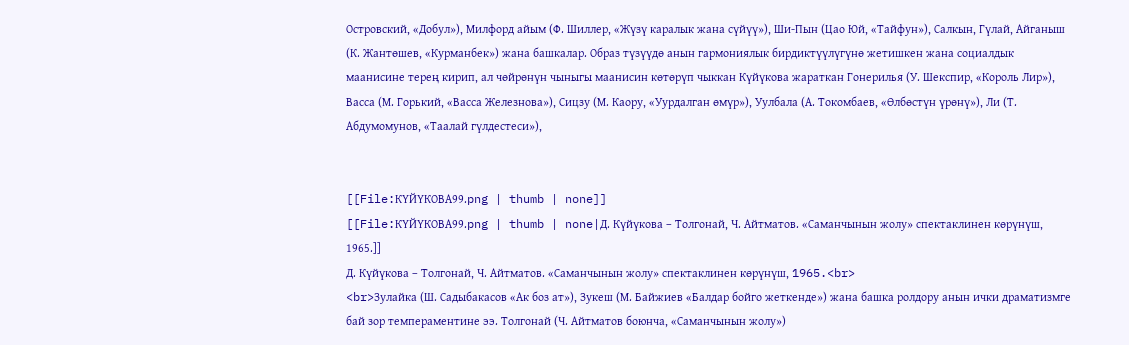Островский, «Добул»), Милфорд айым (Ф. Шиллер, «Жүзү каралык жана сүйүү»), Ши-Пын (Цао Юй, «Тайфун»), Салкын, Гүлай, Айганыш (К. Жантөшев, «Курманбек») жана башкалар. Образ түзүүдө анын гармониялык бирдиктүүлүгүнө жетишкен жана социалдык маанисине терең кирип, ал чөйрөнүн чыныгы маанисин көтөрүп чыккан Күйүкова жараткан Гонерилья (У. Шекспир, «Король Лир»), Васса (М. Горький, «Васса Железнова»), Сицзу (М. Каору, «Уурдалган өмүр»), Уулбала (А. Токомбаев, «Өлбөстүн үрөнү»), Ли (Т. Абдумомунов, «Таалай гүлдестеси»),


[[File:КҮЙҮКОВА99.png | thumb | none]]
[[File:КҮЙҮКОВА99.png | thumb | none|Д. Күйүкова – Толгонай, Ч. Айтматов. «Саманчынын жолу» спектаклинен көрүнүш, 1965.]]
Д. Күйүкова – Толгонай, Ч. Айтматов. «Саманчынын жолу» спектаклинен көрүнүш, 1965.<br>
<br>Зулайка (Ш. Садыбакасов «Ак боз ат»), Зукеш (М. Байжиев «Балдар бойго жеткенде») жана башка ролдору анын ички драматизмге бай зор темпераментине ээ. Толгонай (Ч. Айтматов боюнча, «Саманчынын жолу»)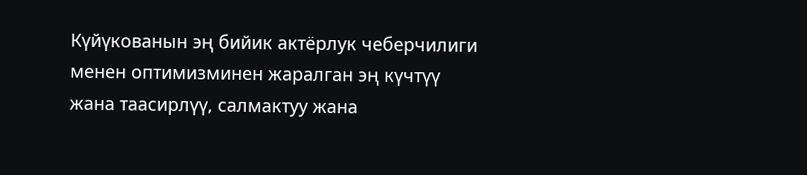Күйүкованын эң бийик актёрлук чеберчилиги менен оптимизминен жаралган эң күчтүү жана таасирлүү, салмактуу жана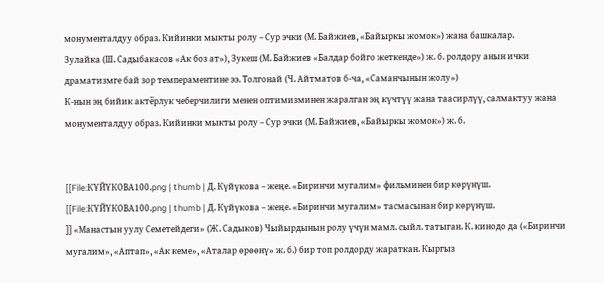монументалдуу образ. Кийинки мыкты ролу – Сур эчки (М. Байжиев, «Байыркы жомок») жана башкалар.
Зулайка (Ш. Садыбакасов «Ак боз ат»), Зукеш (М. Байжиев «Балдар бойго жеткенде») ж. б. ролдору анын ички драматизмге бай зор темпераментине ээ. Толгонай (Ч. Айтматов б-ча, «Саманчынын жолу»)
К-нын эң бийик актёрлук чеберчилиги менен оптимизминен жаралган эң күчтүү жана таасирлүү, салмактуу жана монументалдуу образ. Кийинки мыкты ролу – Сур эчки (М. Байжиев, «Байыркы жомок») ж. б.


[[File:КҮЙҮКОВА100.png | thumb | Д. Күйүкова – жеңе. «Биринчи мугалим» фильминен бир көрүнүш.
[[File:КҮЙҮКОВА100.png | thumb | Д. Күйүкова – жеңе. «Биринчи мугалим» тасмасынан бир көрүнүш.
]] «Манастын уулу Семетейдеги» (Ж. Садыков) Чыйырдынын ролу үчүн мамл. сыйл. татыган. К. кинодо да («Биринчи мугалим», «Аптап», «Ак кеме», «Аталар өрөөнү» ж. б.) бир топ ролдорду жараткан. Кыргыз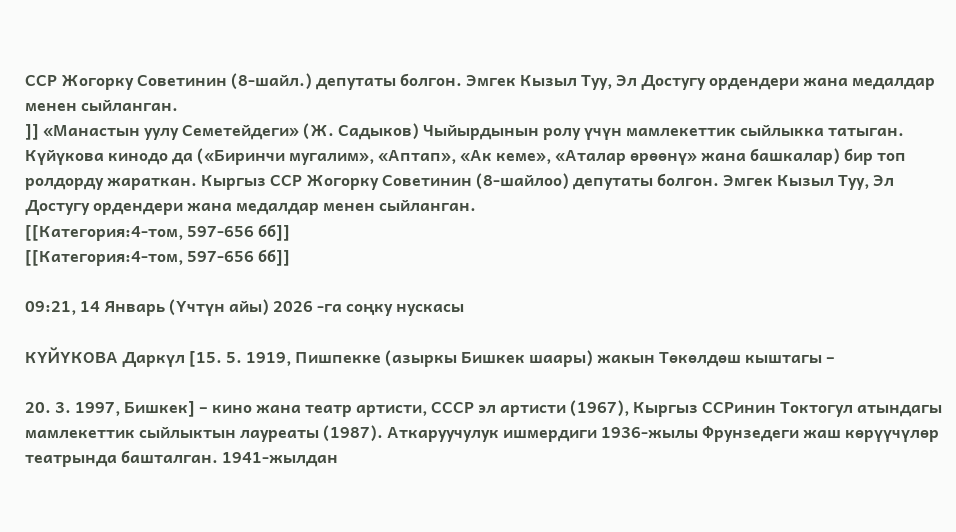ССР Жогорку Советинин (8-шайл.) депутаты болгон. Эмгек Кызыл Туу, Эл Достугу ордендери жана медалдар менен сыйланган.
]] «Манастын уулу Семетейдеги» (Ж. Садыков) Чыйырдынын ролу үчүн мамлекеттик сыйлыкка татыган. Күйүкова кинодо да («Биринчи мугалим», «Аптап», «Ак кеме», «Аталар өрөөнү» жана башкалар) бир топ ролдорду жараткан. Кыргыз ССР Жогорку Советинин (8-шайлоо) депутаты болгон. Эмгек Кызыл Туу, Эл Достугу ордендери жана медалдар менен сыйланган.
[[Категория:4-том, 597-656 бб]]
[[Категория:4-том, 597-656 бб]]

09:21, 14 Январь (Үчтүн айы) 2026 -га соңку нускасы

КҮЙҮКОВА Даркүл [15. 5. 1919, Пишпекке (азыркы Бишкек шаары) жакын Төкөлдөш кыштагы –

20. 3. 1997, Бишкек] – кино жана театр артисти, СССР эл артисти (1967), Кыргыз ССРинин Токтогул атындагы мамлекеттик сыйлыктын лауреаты (1987). Аткаруучулук ишмердиги 1936-жылы Фрунзедеги жаш көрүүчүлөр театрында башталган. 1941-жылдан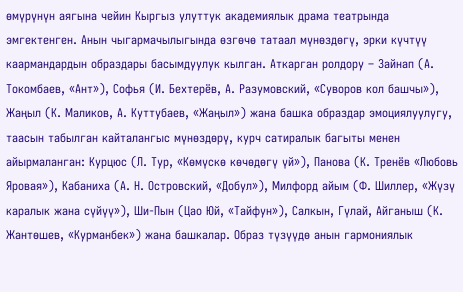өмүрүнүн аягына чейин Кыргыз улуттук академиялык драма театрында эмгектенген. Анын чыгармачылыгында өзгөчө татаал мүнөздөгү, эрки күчтүү каармандардын образдары басымдуулук кылган. Аткарган ролдору – Зайнап (А. Токомбаев, «Ант»), Софья (И. Бехтерёв, А. Разумовский, «Суворов кол башчы»), Жаңыл (К. Маликов, А. Куттубаев, «Жаңыл») жана башка образдар эмоциялуулугу, таасын табылган кайталангыс мүнөздөрү, курч сатиралык багыты менен айырмаланган: Курцюс (Л. Тур, «Көмүскө көчөдөгү үй»), Панова (К. Тренёв «Любовь Яровая»), Кабаниха (А. Н. Островский, «Добул»), Милфорд айым (Ф. Шиллер, «Жүзү каралык жана сүйүү»), Ши-Пын (Цао Юй, «Тайфун»), Салкын, Гүлай, Айганыш (К. Жантөшев, «Курманбек») жана башкалар. Образ түзүүдө анын гармониялык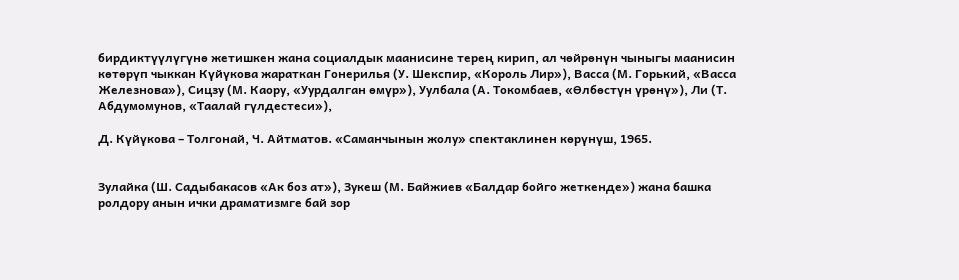бирдиктүүлүгүнө жетишкен жана социалдык маанисине терең кирип, ал чөйрөнүн чыныгы маанисин көтөрүп чыккан Күйүкова жараткан Гонерилья (У. Шекспир, «Король Лир»), Васса (М. Горький, «Васса Железнова»), Сицзу (М. Каору, «Уурдалган өмүр»), Уулбала (А. Токомбаев, «Өлбөстүн үрөнү»), Ли (Т. Абдумомунов, «Таалай гүлдестеси»),

Д. Күйүкова – Толгонай, Ч. Айтматов. «Саманчынын жолу» спектаклинен көрүнүш, 1965.


Зулайка (Ш. Садыбакасов «Ак боз ат»), Зукеш (М. Байжиев «Балдар бойго жеткенде») жана башка ролдору анын ички драматизмге бай зор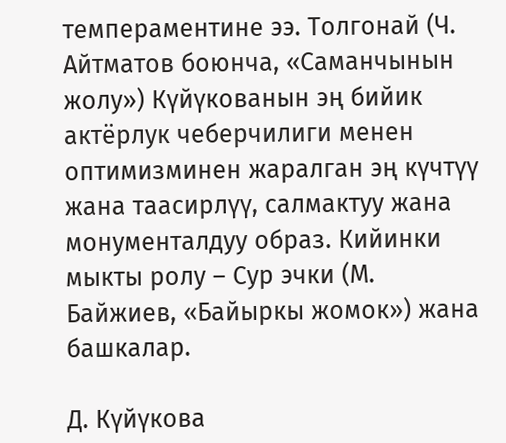темпераментине ээ. Толгонай (Ч. Айтматов боюнча, «Саманчынын жолу») Күйүкованын эң бийик актёрлук чеберчилиги менен оптимизминен жаралган эң күчтүү жана таасирлүү, салмактуу жана монументалдуу образ. Кийинки мыкты ролу – Сур эчки (М. Байжиев, «Байыркы жомок») жана башкалар.

Д. Күйүкова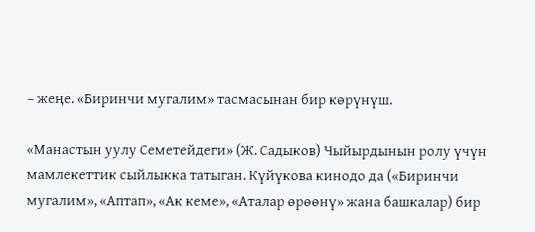– жеңе. «Биринчи мугалим» тасмасынан бир көрүнүш.

«Манастын уулу Семетейдеги» (Ж. Садыков) Чыйырдынын ролу үчүн мамлекеттик сыйлыкка татыган. Күйүкова кинодо да («Биринчи мугалим», «Аптап», «Ак кеме», «Аталар өрөөнү» жана башкалар) бир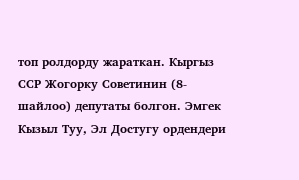топ ролдорду жараткан. Кыргыз ССР Жогорку Советинин (8-шайлоо) депутаты болгон. Эмгек Кызыл Туу, Эл Достугу ордендери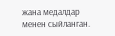жана медалдар менен сыйланган.